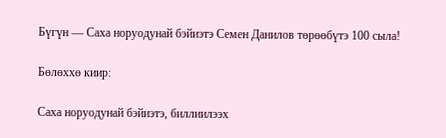Бүгүн — Саха норуодунай бэйиэтэ Семен Данилов төрөөбүтэ 100 сыла!

Бөлөххө киир:

Саха норуодунай бэйиэтэ, биллиилээх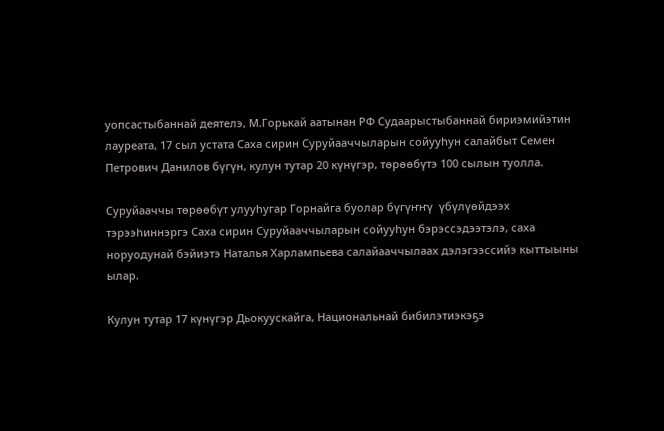уопсастыбаннай деятелэ, М.Горькай аатынан РФ Судаарыстыбаннай бириэмийэтин лауреата, 17 сыл устата Саха сирин Суруйааччыларын сойууһун салайбыт Семен Петрович Данилов бүгүн, кулун тутар 20 күнүгэр, төрөөбүтэ 100 сылын туолла.

Суруйааччы төрөөбүт улууһугар Горнайга буолар бүгүҥҥү  үбүлүөйдээх тэрээһиннэргэ Саха сирин Суруйааччыларын сойууһун бэрэссэдээтэлэ, саха норуодунай бэйиэтэ Наталья Харлампьева салайааччылаах дэлэгээссийэ кыттыыны ылар.

Кулун тутар 17 күнүгэр Дьокуускайга, Национальнай бибилэтиэкэҕэ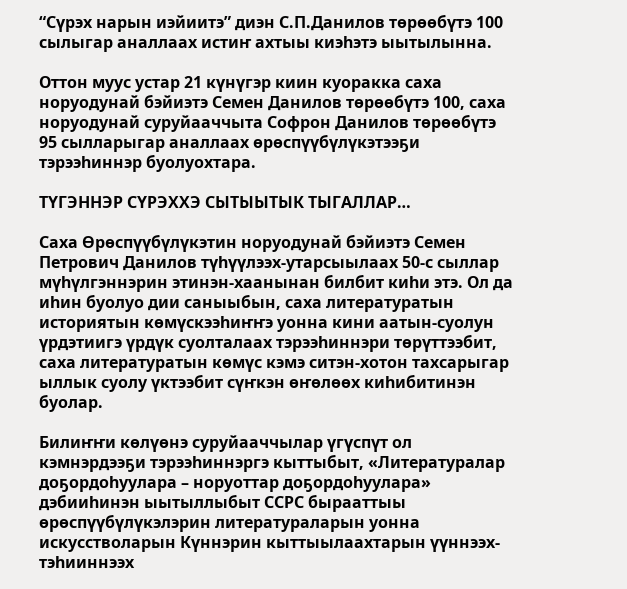“Сүрэх нарын иэйиитэ” диэн С.П.Данилов төрөөбүтэ 100 сылыгар аналлаах истиҥ ахтыы киэһэтэ ыытылынна.

Оттон муус устар 21 күнүгэр киин куоракка саха норуодунай бэйиэтэ Семен Данилов төрөөбүтэ 100, саха норуодунай суруйааччыта Софрон Данилов төрөөбүтэ 95 сылларыгар аналлаах өрөспүүбүлүкэтээҕи тэрээһиннэр буолуохтара.

ТҮГЭННЭР СҮРЭХХЭ СЫТЫЫТЫК ТЫГАЛЛАР…

Саха Өрөспүүбүлүкэтин норуодунай бэйиэтэ Семен Петрович Данилов түһүүлээх-утарсыылаах 50-с сыллар мүһүлгэннэрин этинэн-хаанынан билбит киһи этэ. Ол да иһин буолуо дии саныыбын, саха литературатын историятын көмүскээһиҥҥэ уонна кини аатын-суолун үрдэтиигэ үрдүк суолталаах тэрээһиннэри төрүттээбит, саха литературатын көмүс кэмэ ситэн-хотон тахсарыгар ыллык суолу үктээбит сүҥкэн өҥөлөөх киһибитинэн буолар.

Билиҥҥи көлүөнэ суруйааччылар үгүспүт ол кэмнэрдээҕи тэрээһиннэргэ кыттыбыт, «Литературалар доҕордоһуулара – норуоттар доҕордоһуулара» дэбииһинэн ыытыллыбыт ССРС бырааттыы өрөспүүбүлүкэлэрин литератураларын уонна искусстволарын Күннэрин кыттыылаахтарын үүннээх-тэһииннээх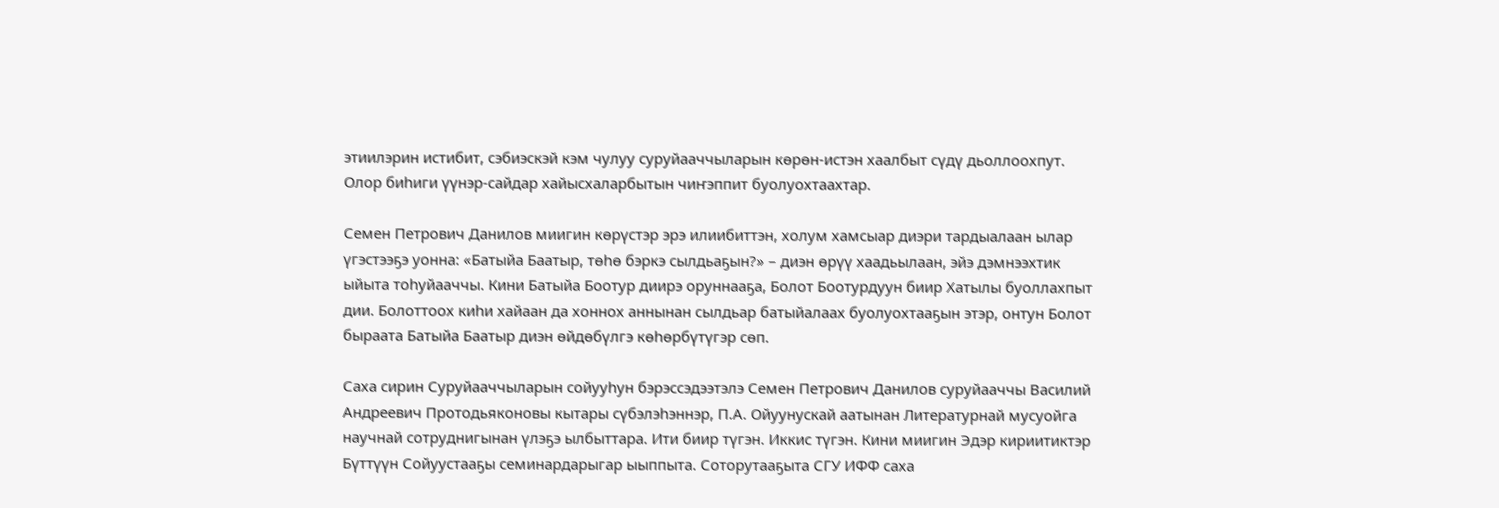этиилэрин истибит, сэбиэскэй кэм чулуу суруйааччыларын көрөн-истэн хаалбыт сүдү дьоллоохпут. Олор биһиги үүнэр-сайдар хайысхаларбытын чиҥэппит буолуохтаахтар.

Семен Петрович Данилов миигин көрүстэр эрэ илиибиттэн, холум хамсыар диэри тардыалаан ылар үгэстээҕэ уонна: «Батыйа Баатыр, төһө бэркэ сылдьаҕын?» – диэн өрүү хаадьылаан, эйэ дэмнээхтик ыйыта тоһуйааччы. Кини Батыйа Боотур диирэ оруннааҕа, Болот Боотурдуун биир Хатылы буоллахпыт дии. Болоттоох киһи хайаан да хоннох аннынан сылдьар батыйалаах буолуохтааҕын этэр, онтун Болот быраата Батыйа Баатыр диэн өйдөбүлгэ көһөрбүтүгэр сөп.

Саха сирин Суруйааччыларын сойууһун бэрэссэдээтэлэ Семен Петрович Данилов суруйааччы Василий Андреевич Протодьяконовы кытары сүбэлэһэннэр, П.А. Ойуунускай аатынан Литературнай мусуойга научнай сотруднигынан үлэҕэ ылбыттара. Ити биир түгэн. Иккис түгэн. Кини миигин Эдэр кириитиктэр Бүттүүн Сойуустааҕы семинардарыгар ыыппыта. Соторутааҕыта СГУ ИФФ саха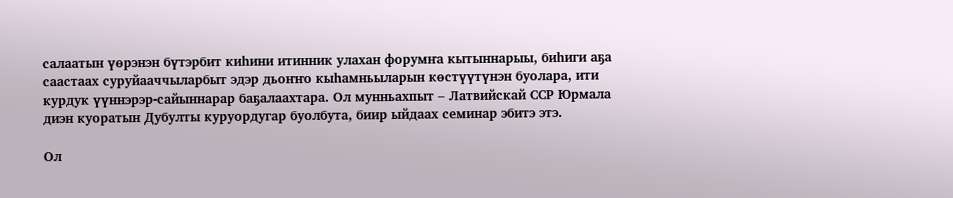салаатын үөрэнэн бүтэрбит киһини итинник улахан форумҥа кытыннарыы, биһиги аҕа саастаах суруйааччыларбыт эдэр дьоҥҥо кыһамньыларын көстүүтүнэн буолара, ити курдук үүннэрэр-сайыннарар баҕалаахтара. Ол мунньахпыт – Латвийскай ССР Юрмала диэн куоратын Дубулты куруордугар буолбута, биир ыйдаах семинар эбитэ этэ.

Ол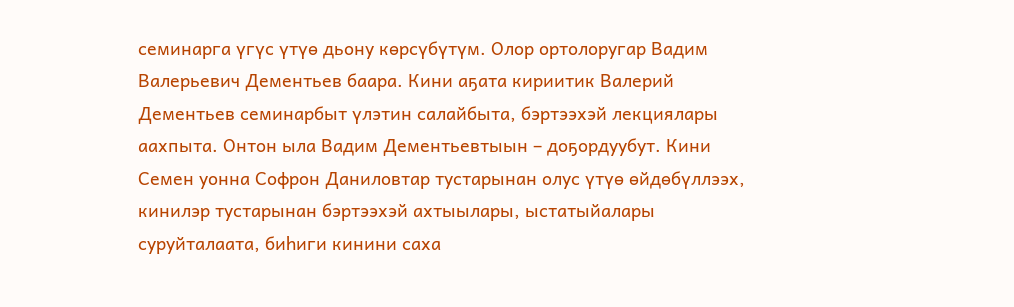семинарга үгүс үтүө дьону көрсүбүтүм. Олор ортолоругар Вадим Валерьевич Дементьев баара. Кини аҕата кириитик Валерий Дементьев семинарбыт үлэтин салайбыта, бэртээхэй лекциялары аахпыта. Онтон ыла Вадим Дементьевтыын – доҕордуубут. Кини Семен уонна Софрон Даниловтар тустарынан олус үтүө өйдөбүллээх, кинилэр тустарынан бэртээхэй ахтыылары, ыстатыйалары суруйталаата, биһиги кинини саха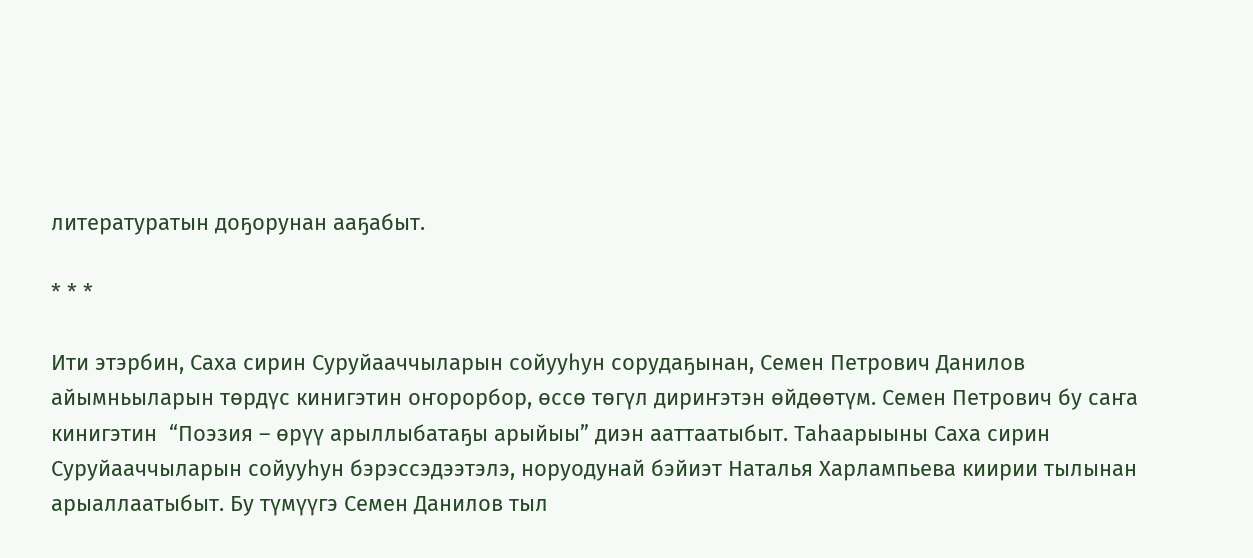литературатын доҕорунан ааҕабыт.

* * *

Ити этэрбин, Саха сирин Суруйааччыларын сойууһун сорудаҕынан, Семен Петрович Данилов айымньыларын төрдүс кинигэтин оҥорорбор, өссө төгүл дириҥэтэн өйдөөтүм. Семен Петрович бу саҥа кинигэтин  “Поэзия – өрүү арыллыбатаҕы арыйыы” диэн ааттаатыбыт. Таһаарыыны Саха сирин Суруйааччыларын сойууһун бэрэссэдээтэлэ, норуодунай бэйиэт Наталья Харлампьева киирии тылынан арыаллаатыбыт. Бу түмүүгэ Семен Данилов тыл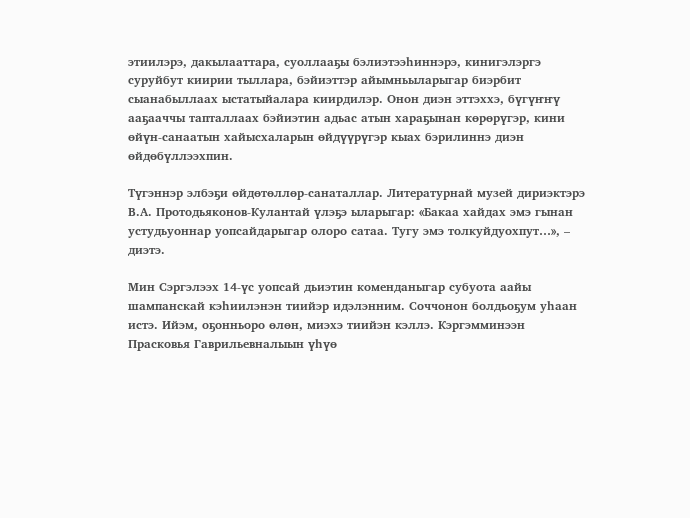этиилэрэ, дакылааттара, суоллааҕы бэлиэтээһиннэрэ, кинигэлэргэ суруйбут киирии тыллара, бэйиэттэр айымньыларыгар биэрбит сыанабыллаах ыстатыйалара киирдилэр. Онон диэн эттэххэ, бүгүҥҥү ааҕааччы тапталлаах бэйиэтин адьас атын хараҕынан көрөрүгэр, кини өйүн-санаатын хайысхаларын өйдүүрүгэр кыах бэрилиннэ диэн өйдөбүллээхпин.

Түгэннэр элбэҕи өйдөтөллөр-санаталлар. Литературнай музей дириэктэрэ В.А. Протодьяконов-Кулантай үлэҕэ ыларыгар: «Бакаа хайдах эмэ гынан устудьуоннар уопсайдарыгар олоро сатаа. Тугу эмэ толкуйдуохпут…», – диэтэ.

Мин Сэргэлээх 14-үс уопсай дьиэтин коменданыгар субуота аайы шампанскай кэһиилэнэн тиийэр идэлэнним. Соччонон болдьоҕум уһаан истэ. Ийэм, оҕонньоро өлөн, миэхэ тиийэн кэллэ. Кэргэмминээн Прасковья Гаврильевналыын үһүө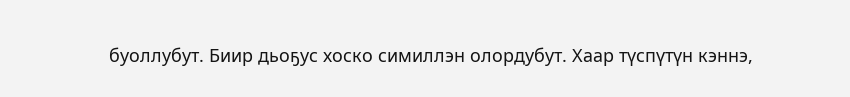буоллубут. Биир дьоҕус хоско симиллэн олордубут. Хаар түспүтүн кэннэ,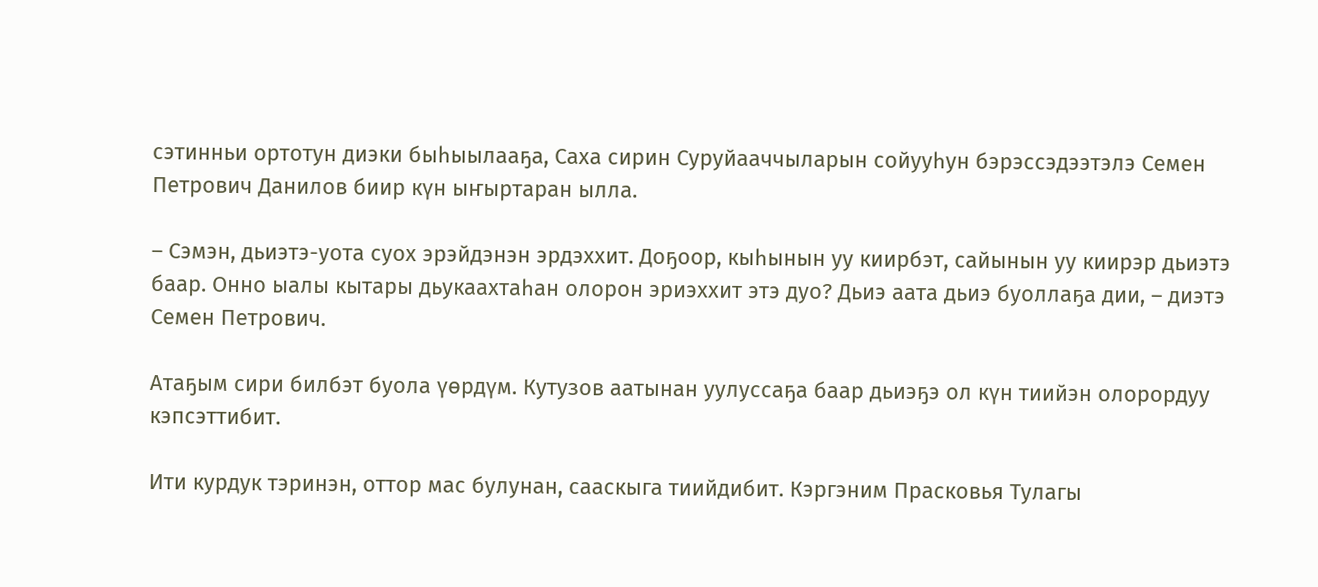сэтинньи ортотун диэки быһыылааҕа, Саха сирин Суруйааччыларын сойууһун бэрэссэдээтэлэ Семен Петрович Данилов биир күн ыҥыртаран ылла.

– Сэмэн, дьиэтэ-уота суох эрэйдэнэн эрдэххит. Доҕоор, кыһынын уу киирбэт, сайынын уу киирэр дьиэтэ баар. Онно ыалы кытары дьукаахтаһан олорон эриэххит этэ дуо? Дьиэ аата дьиэ буоллаҕа дии, – диэтэ Семен Петрович.

Атаҕым сири билбэт буола үөрдүм. Кутузов аатынан уулуссаҕа баар дьиэҕэ ол күн тиийэн олорордуу кэпсэттибит.

Ити курдук тэринэн, оттор мас булунан, сааскыга тиийдибит. Кэргэним Прасковья Тулагы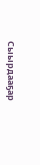Сыырдааҕар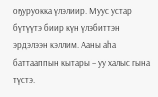оҕуруокка үлэлиир. Муус устар бүтүүтэ биир күн үлэбиттэн эрдэлээн кэллим. Ааны аһа баттааппын кытары – уу халыс гына түстэ.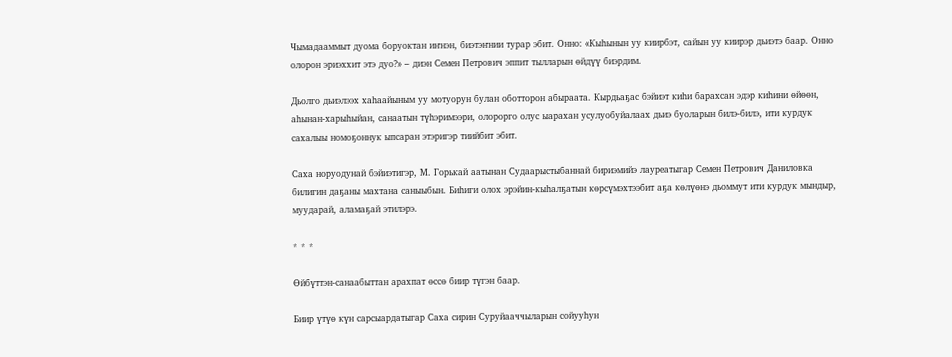Чымадааммыт дуома боруоктан иҥнэн, биэтэҥнии турар эбит. Онно: «Кыһынын уу киирбэт, сайын уу киирэр дьиэтэ баар. Онно олорон эриэххит этэ дуо?» – диэн Семен Петрович эппит тылларын өйдүү биэрдим.

Дьолго дьиэлээх хаһаайыным уу мотуорун булан оботторон абыраата. Кырдьаҕас бэйиэт киһи барахсан эдэр киһини өйөөн, аһынан-харыһыйан, санаатын түһэримээри, олорорго олус ыарахан усулуобуйалаах дьиэ буоларын билэ-билэ, ити курдук сахалыы номоҕоннук ыпсаран этэригэр тиийбит эбит.

Саха норуодунай бэйиэтигэр, М. Горькай аатынан Судаарыстыбаннай бириэмийэ лауреатыгар Семен Петрович Даниловка билигин даҕаны махтана саныыбын. Биһиги олох эрэйин-кыһалҕатын көрсүмэхтээбит аҕа көлүөнэ дьоммут ити курдук мындыр, муударай, аламаҕай этилэрэ.

* * *

Өйбүттэн-санаабыттан арахпат өссө биир түгэн баар.

Биир үтүө күн сарсыардатыгар Саха сирин Суруйааччыларын сойууһун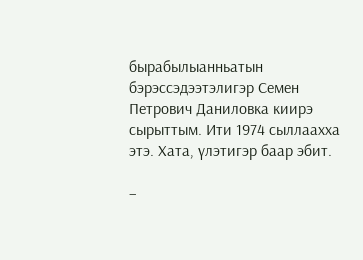бырабылыанньатын бэрэссэдээтэлигэр Семен Петрович Даниловка киирэ сырыттым. Ити 1974 сыллаахха этэ. Хата, үлэтигэр баар эбит.

–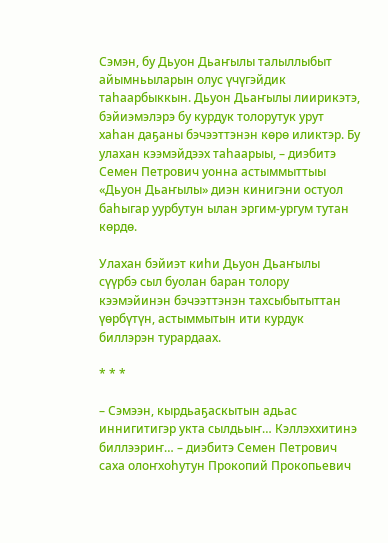Сэмэн, бу Дьуон Дьаҥылы талыллыбыт айымньыларын олус үчүгэйдик таһаарбыккын. Дьуон Дьаҥылы лиирикэтэ, бэйиэмэлэрэ бу курдук толорутук урут хаһан даҕаны бэчээттэнэн көрө иликтэр. Бу улахан кээмэйдээх таһаарыы, – диэбитэ Семен Петрович уонна астыммыттыы «Дьуон Дьаҥылы» диэн кинигэни остуол баһыгар уурбутун ылан эргим-ургум тутан көрдө.

Улахан бэйиэт киһи Дьуон Дьаҥылы сүүрбэ сыл буолан баран толору кээмэйинэн бэчээттэнэн тахсыбытыттан үөрбүтүн, астыммытын ити курдук биллэрэн турардаах.

* * *

– Сэмээн, кырдьаҕаскытын адьас иннигитигэр укта сылдьыҥ… Кэллэххитинэ биллээриҥ… – диэбитэ Семен Петрович саха олоҥхоһутун Прокопий Прокопьевич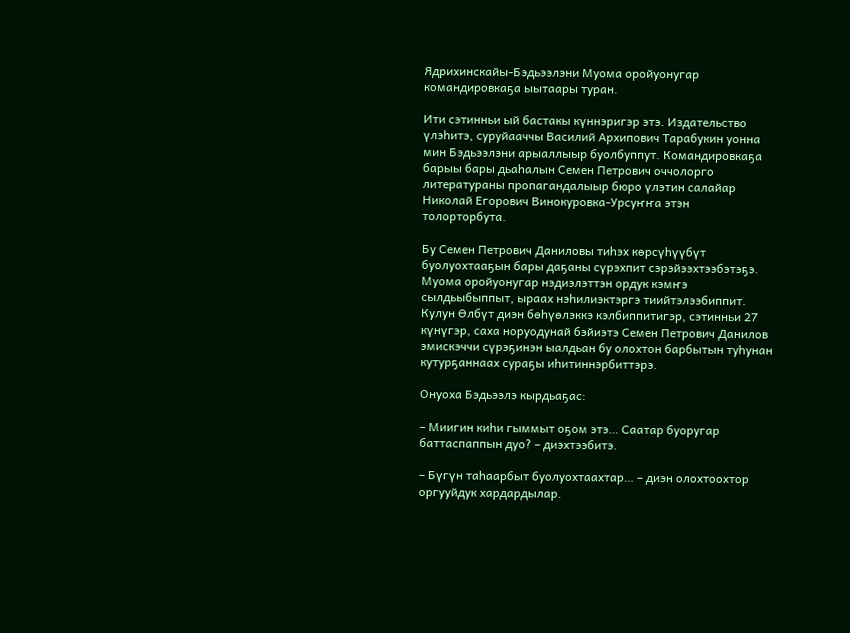Ядрихинскайы-Бэдьээлэни Муома оройуонугар командировкаҕа ыытаары туран.

Ити сэтинньи ый бастакы күннэригэр этэ. Издательство үлэһитэ, суруйааччы Василий Архипович Тарабукин уонна мин Бэдьээлэни арыаллыыр буолбуппут. Командировкаҕа барыы бары дьаһалын Семен Петрович оччолорго литератураны пропагандалыыр бюро үлэтин салайар Николай Егорович Винокуровка-Урсуҥҥа этэн толорторбута.

Бу Семен Петрович Даниловы тиһэх көрсүһүүбүт буолуохтааҕын бары даҕаны сүрэхпит сэрэйээхтээбэтэҕэ. Муома оройуонугар нэдиэлэттэн ордук кэмҥэ сылдьыбыппыт, ыраах нэһилиэктэргэ тиийтэлээбиппит. Кулун Өлбүт диэн бөһүөлэккэ кэлбиппитигэр, сэтинньи 27 күнүгэр, саха норуодунай бэйиэтэ Семен Петрович Данилов эмискэччи сүрэҕинэн ыалдьан бу олохтон барбытын туһунан кутурҕаннаах сураҕы иһитиннэрбиттэрэ.

Онуоха Бэдьээлэ кырдьаҕас:

– Миигин киһи гыммыт оҕом этэ… Саатар буоругар баттаспаппын дуо? – диэхтээбитэ.

– Бүгүн таһаарбыт буолуохтаахтар… – диэн олохтоохтор оргууйдук хардардылар.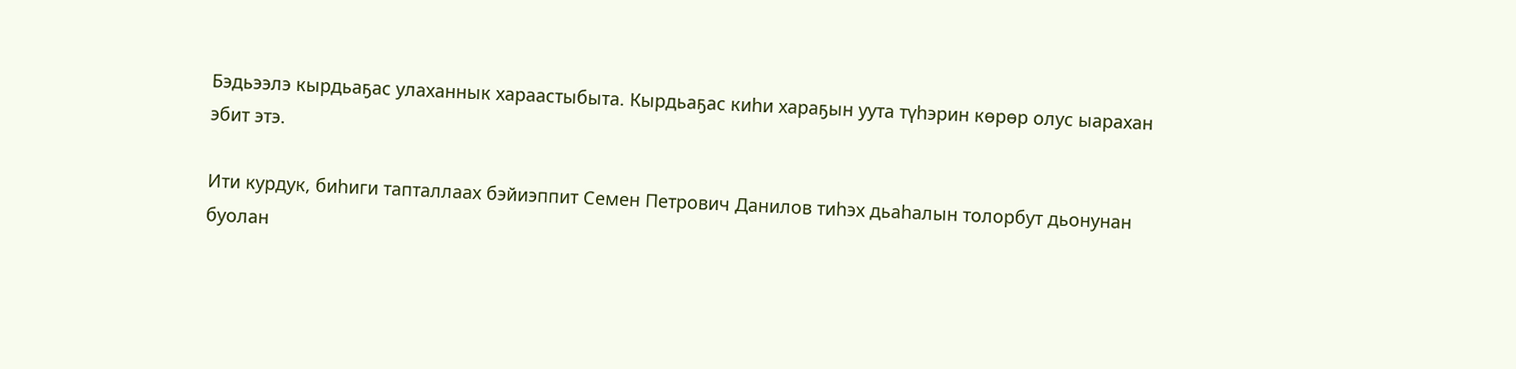Бэдьээлэ кырдьаҕас улаханнык хараастыбыта. Кырдьаҕас киһи хараҕын уута түһэрин көрөр олус ыарахан эбит этэ.

Ити курдук, биһиги тапталлаах бэйиэппит Семен Петрович Данилов тиһэх дьаһалын толорбут дьонунан буолан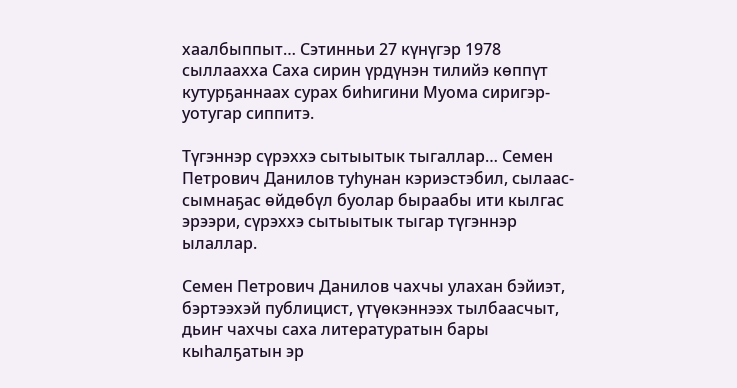хаалбыппыт… Сэтинньи 27 күнүгэр 1978 сыллаахха Саха сирин үрдүнэн тилийэ көппүт кутурҕаннаах сурах биһигини Муома сиригэр-уотугар сиппитэ.

Түгэннэр сүрэххэ сытыытык тыгаллар… Семен Петрович Данилов туһунан кэриэстэбил, сылаас-сымнаҕас өйдөбүл буолар быраабы ити кылгас эрээри, сүрэххэ сытыытык тыгар түгэннэр ылаллар.

Семен Петрович Данилов чахчы улахан бэйиэт, бэртээхэй публицист, үтүөкэннээх тылбаасчыт, дьиҥ чахчы саха литературатын бары кыһалҕатын эр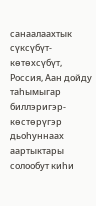санаалаахтык сүксүбүт-көтөхсүбүт, Россия, Аан дойду таһымыгар биллэригэр-көстөрүгэр дьоһуннаах аартыктары солообут киһи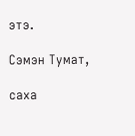этэ.

Сэмэн Тумат,

саха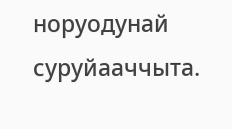норуодунай суруйааччыта.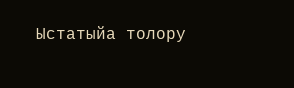Ыстатыйа толору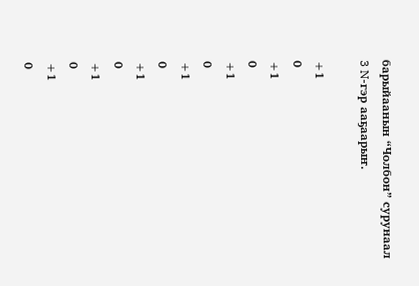барыйаанын “Чолбон” сурунаал 3 N-гэр ааҕаарыҥ.

+1
0
+1
0
+1
0
+1
0
+1
0
+1
0
+1
0